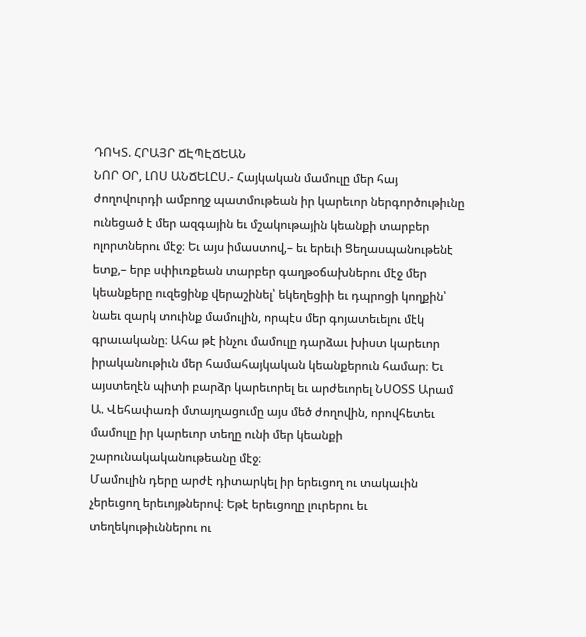ԴՈԿՏ. ՀՐԱՅՐ ՃԷՊԷՃԵԱՆ
ՆՈՐ ՕՐ, ԼՈՍ ԱՆՃԵԼԸՍ.- Հայկական մամուլը մեր հայ ժողովուրդի ամբողջ պատմութեան իր կարեւոր ներգործութիւնը ունեցած է մեր ազգային եւ մշակութային կեանքի տարբեր ոլորտներու մէջ։ Եւ այս իմաստով,– եւ երեւի Ցեղասպանութենէ ետք,– երբ սփիւռքեան տարբեր գաղթօճախներու մէջ մեր կեանքերը ուզեցինք վերաշինել՝ եկեղեցիի եւ դպրոցի կողքին՝ նաեւ զարկ տուինք մամուլին, որպէս մեր գոյատեւելու մէկ գրաւականը։ Ահա թէ ինչու մամուլը դարձաւ խիստ կարեւոր իրականութիւն մեր համահայկական կեանքերուն համար։ Եւ այստեղէն պիտի բարձր կարեւորել եւ արժեւորել ՆՍՕՏՏ Արամ Ա. Վեհափառի մտայղացումը այս մեծ ժողովին, որովհետեւ մամուլը իր կարեւոր տեղը ունի մեր կեանքի շարունակականութեանը մէջ։
Մամուլին դերը արժէ դիտարկել իր երեւցող ու տակաւին չերեւցող երեւոյթներով։ Եթէ երեւցողը լուրերու եւ տեղեկութիւններու ու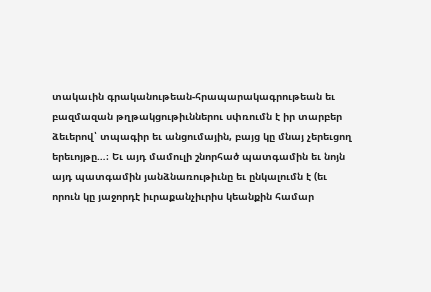տակաւին գրականութեան-հրապարակագրութեան եւ բազմազան թղթակցութիւններու սփռումն է իր տարբեր ձեւերով՝ տպագիր եւ անցումային, բայց կը մնայ չերեւցող երեւոյթը…։ Եւ այդ մամուլի շնորհած պատգամին եւ նոյն այդ պատգամին յանձնառութիւնը եւ ընկալումն է (եւ որուն կը յաջորդէ իւրաքանչիւրիս կեանքին համար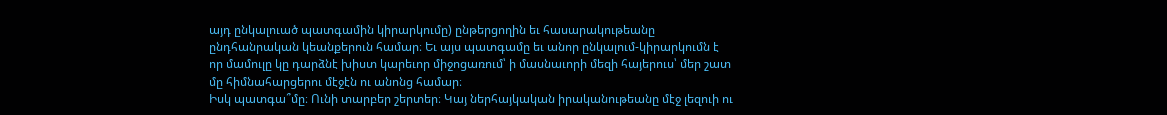այդ ընկալուած պատգամին կիրարկումը) ընթերցողին եւ հասարակութեանը ընդհանրական կեանքերուն համար։ Եւ այս պատգամը եւ անոր ընկալում-կիրարկումն է որ մամուլը կը դարձնէ խիստ կարեւոր միջոցառում՝ ի մասնաւորի մեզի հայերուս՝ մեր շատ մը հիմնահարցերու մէջէն ու անոնց համար։
Իսկ պատգա՞մը։ Ունի տարբեր շերտեր։ Կայ ներհայկական իրականութեանը մէջ լեզուի ու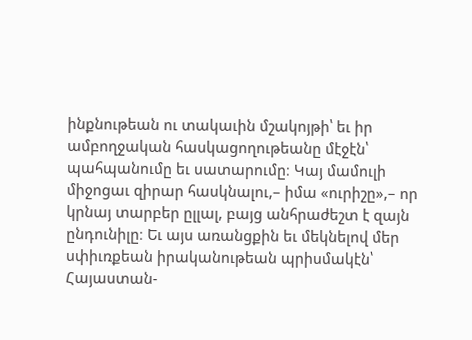ինքնութեան ու տակաւին մշակոյթի՝ եւ իր ամբողջական հասկացողութեանը մէջէն՝ պահպանումը եւ սատարումը։ Կայ մամուլի միջոցաւ զիրար հասկնալու,– իմա «ուրիշը»,– որ կրնայ տարբեր ըլլալ, բայց անհրաժեշտ է զայն ընդունիլը։ Եւ այս առանցքին եւ մեկնելով մեր սփիւռքեան իրականութեան պրիսմակէն՝ Հայաստան-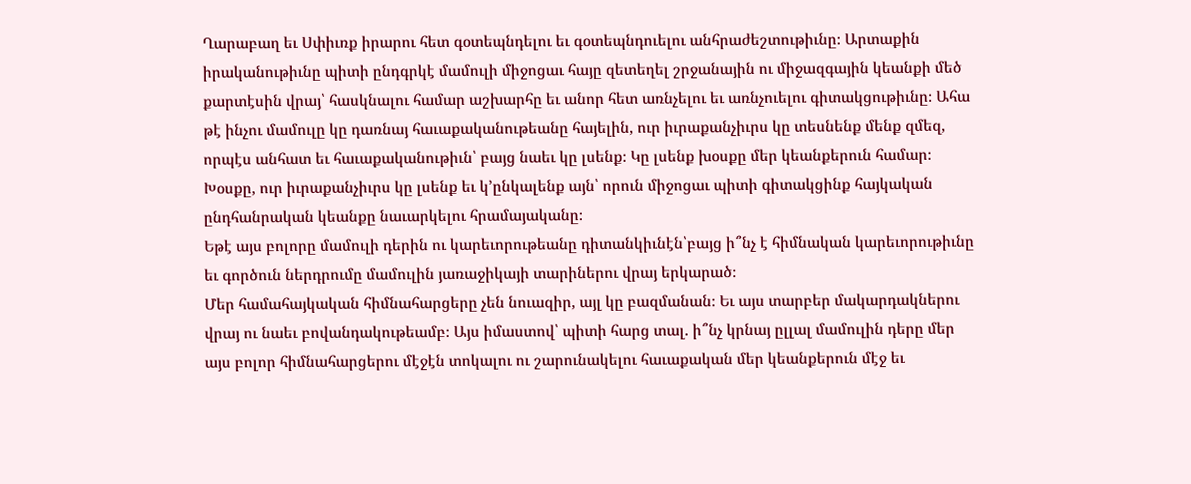Ղարաբաղ եւ Սփիւռք իրարու հետ գօտեպնդելու եւ գօտեպնդուելու անհրաժեշտութիւնը։ Արտաքին իրականութիւնը պիտի ընդգրկէ մամուլի միջոցաւ հայը զետեղել շրջանային ու միջազգային կեանքի մեծ քարտէսին վրայ՝ հասկնալու համար աշխարհը եւ անոր հետ առնչելու եւ առնչուելու գիտակցութիւնը։ Ահա թէ ինչու մամուլը կը դառնայ հաւաքականութեանը հայելին, ուր իւրաքանչիւրս կը տեսնենք մենք զմեզ, որպէս անհատ եւ հաւաքականութիւն՝ բայց նաեւ կը լսենք։ Կը լսենք խօսքը մեր կեանքերուն համար։ Խօսքը, ուր իւրաքանչիւրս կը լսենք եւ կ՚ընկալենք այն՝ որուն միջոցաւ պիտի գիտակցինք հայկական ընդհանրական կեանքը նաւարկելու հրամայականը։
Եթէ այս բոլորը մամուլի դերին ու կարեւորութեանը դիտանկիւնէն՝բայց ի՞նչ է հիմնական կարեւորութիւնը եւ գործուն ներդրումը մամուլին յառաջիկայի տարիներու վրայ երկարած։
Մեր համահայկական հիմնահարցերը չեն նուազիր, այլ կը բազմանան։ Եւ այս տարբեր մակարդակներու վրայ ու նաեւ բովանդակութեամբ։ Այս իմաստով՝ պիտի հարց տալ. ի՞նչ կրնայ ըլլալ մամուլին դերը մեր այս բոլոր հիմնահարցերու մէջէն տոկալու ու շարունակելու հաւաքական մեր կեանքերուն մէջ եւ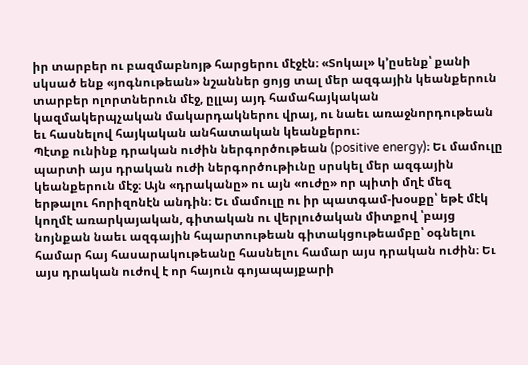իր տարբեր ու բազմաբնոյթ հարցերու մէջէն։ «Տոկալ» կ՚ըսենք՝ քանի սկսած ենք «յոգնութեան» նշաններ ցոյց տալ մեր ազգային կեանքերուն տարբեր ոլորտներուն մէջ, ըլլայ այդ համահայկական կազմակերպչական մակարդակներու վրայ, ու նաեւ առաջնորդութեան եւ հասնելով հայկական անհատական կեանքերու։
Պէտք ունինք դրական ուժին ներգործութեան (positive energy)։ Եւ մամուլը պարտի այս դրական ուժի ներգործութիւնը սրսկել մեր ազգային կեանքերուն մէջ։ Այն «դրականը» ու այն «ուժը» որ պիտի մղէ մեզ երթալու հորիզոնէն անդին։ Եւ մամուլը ու իր պատգամ-խօսքը՝ եթէ մէկ կողմէ առարկայական, գիտական ու վերլուծական միտքով ՝բայց նոյնքան նաեւ ազգային հպարտութեան գիտակցութեամբը՝ օգնելու համար հայ հասարակութեանը հասնելու համար այս դրական ուժին։ Եւ այս դրական ուժով է որ հայուն գոյապայքարի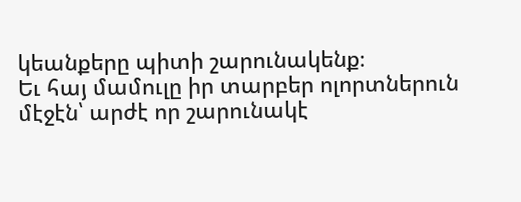կեանքերը պիտի շարունակենք։
Եւ հայ մամուլը իր տարբեր ոլորտներուն մէջէն՝ արժէ որ շարունակէ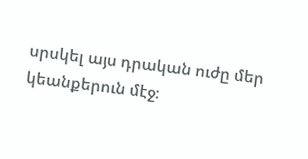սրսկել այս դրական ուժը մեր կեանքերուն մէջ։